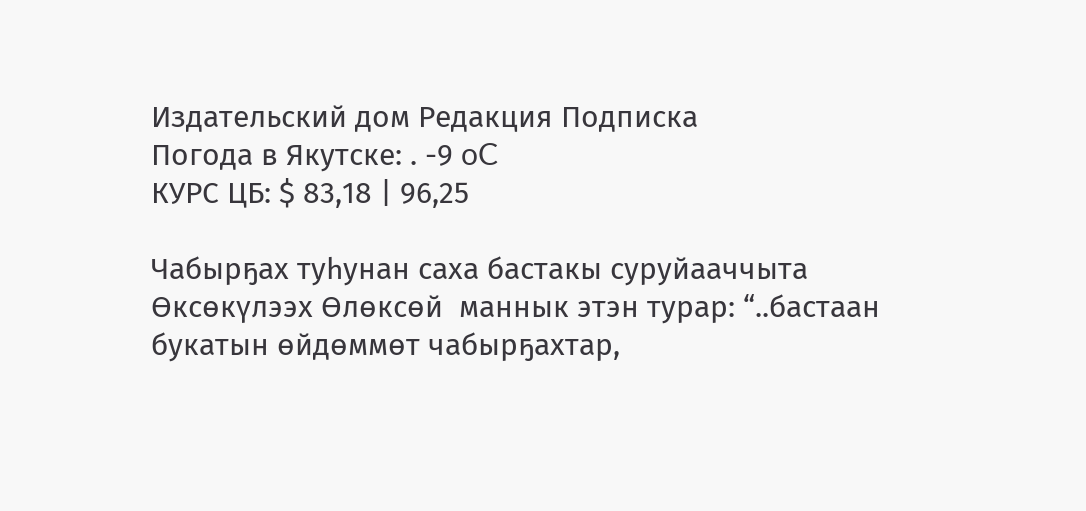Издательский дом Редакция Подписка
Погода в Якутске: . -9 oC
КУРС ЦБ: $ 83,18 | 96,25

Чабырҕах туһунан саха бастакы суруйааччыта Өксөкүлээх Өлөксөй  маннык этэн турар: “..бастаан букатын өйдөммөт чабырҕахтар,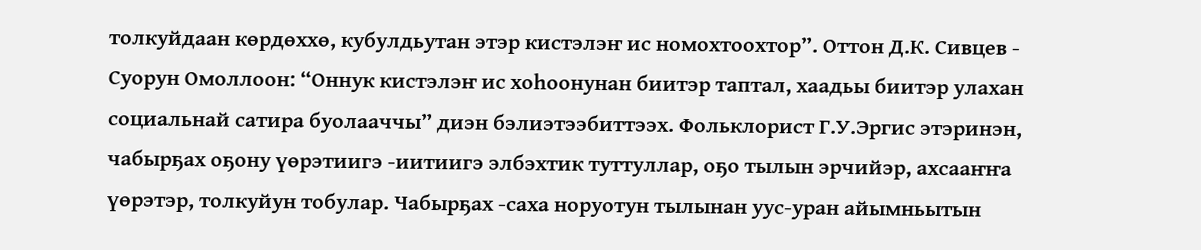толкуйдаан көрдөххө, кубулдьутан этэр кистэлэҥ ис номохтоохтор”. Оттон Д.К. Сивцев - Суорун Омоллоон: “Оннук кистэлэҥ ис хоһоонунан биитэр таптал, хаадьы биитэр улахан социальнай сатира буолааччы” диэн бэлиэтээбиттээх. Фольклорист Г.У.Эргис этэринэн, чабырҕах оҕону үөрэтиигэ -иитиигэ элбэхтик туттуллар, оҕо тылын эрчийэр, ахсааҥҥа үөрэтэр, толкуйун тобулар. Чабырҕах -саха норуотун тылынан уус-уран айымньытын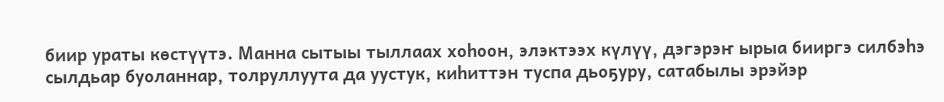биир ураты көстүүтэ. Манна сытыы тыллаах хоһоон, элэктээх күлүү, дэгэрэҥ ырыа бииргэ силбэһэ сылдьар буоланнар, толруллуута да уустук, киһиттэн туспа дьоҕуру, сатабылы эрэйэр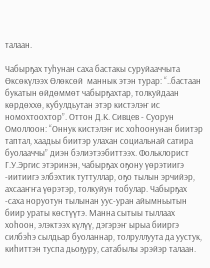талаан.

Чабырҕах туһунан саха бастакы суруйааччыта Өксөкүлээх Өлөксөй  маннык этэн турар: “..бастаан букатын өйдөммөт чабырҕахтар, толкуйдаан көрдөххө, кубулдьутан этэр кистэлэҥ ис номохтоохтор”. Оттон Д.К. Сивцев - Суорун Омоллоон: “Оннук кистэлэҥ ис хоһоонунан биитэр таптал, хаадьы биитэр улахан социальнай сатира буолааччы” диэн бэлиэтээбиттээх. Фольклорист Г.У.Эргис этэринэн, чабырҕах оҕону үөрэтиигэ -иитиигэ элбэхтик туттуллар, оҕо тылын эрчийэр, ахсааҥҥа үөрэтэр, толкуйун тобулар. Чабырҕах -саха норуотун тылынан уус-уран айымньытын биир ураты көстүүтэ. Манна сытыы тыллаах хоһоон, элэктээх күлүү, дэгэрэҥ ырыа бииргэ силбэһэ сылдьар буоланнар, толруллуута да уустук, киһиттэн туспа дьоҕуру, сатабылы эрэйэр талаан.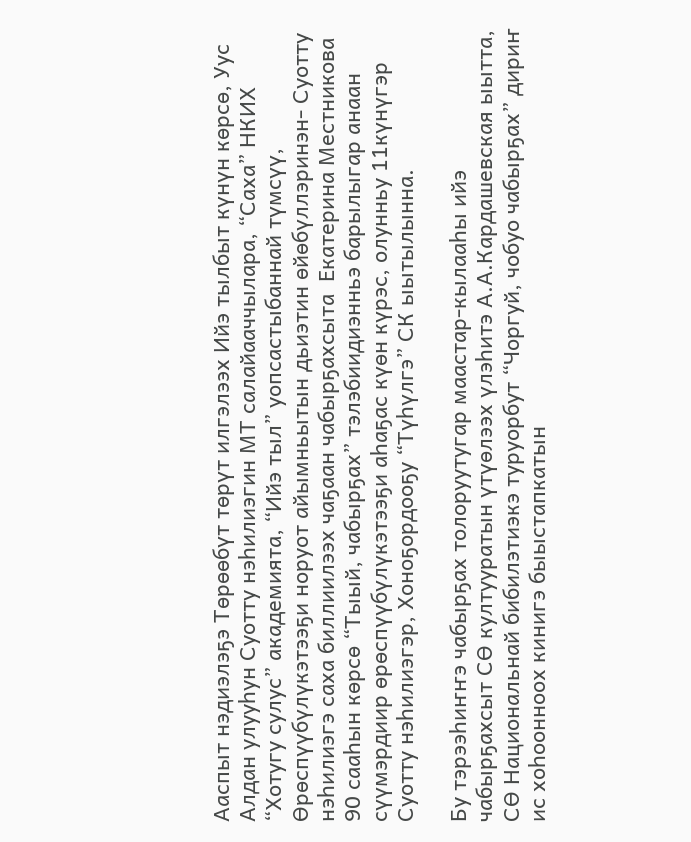Ааспыт нэдиэлэҕэ Төрөөбүт төрүт илгэлээх Ийэ тылбыт күнүн көрсө, Уус Алдан улууһун Суотту нэһилиэгин МТ салайааччылара, “Саха” НКИХ “Хотугу сулус” академията, “Ийэ тыл” уопсастыбаннай түмсүү, Өрөспүүбүлүкэтээҕи норуот айымньытын дьиэтин өйөбүллэринэн- Суотту нэһилиэгэ саха биллиилээх чаҕаан чабырҕахсыта  Екатерина Местникова 90 сааһын көрсө “Тыый, чабырҕах” тэлэбиидиэнньэ барылыгар анаан сүүмэрдиир өрөспүүбүлүкэтээҕи аһаҕас күөн күрэс, олунньу 11күнүгэр Суотту нэһилиэгэр, Хоноҕордооҕу “Түһүлгэ” СК ыытылынна.

Бу тэрээһиҥҥэ чабырҕах толоруутугар маастар-кылааһы ийэ чабырҕахсыт СӨ култууратын үтүөлээх үлэһитэ А.А.Кардашевская ыытта, СӨ Национальнай бибилэтиэкэ туруорбут “Чоргуй, чобуо чабырҕах” дириҥ ис хоһоонноох кинигэ быыстапкатын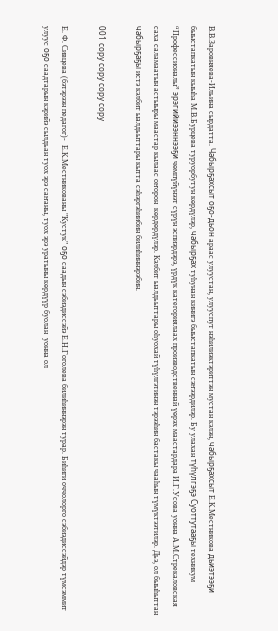В.В.Заровняева-Ильина сырдатта. Чабырҕахсыт оҕо-дьон араас улуустан, улууспут нэһилиэктэриттэн мустан кэлэн, чабырҕахсыт Е.К.Местникова дьиэтээҕи быыстапкатын кыыһа М.В.Бурцева туруорбутун көрдүлэр, чабырҕах туһунан кинигэ быыстапкатын сэҥээрдилэр. Бу улахан түһүлгэҕэ Суоттутааҕы техникум “Профессионалы” эрэгийиээннээҕи чөмпүйүнээт сүрүн эспиэрдэрэ, үрдүк категориялаах производственнай үөрэх маастардара И.Г.Усова уонна А.М.Стрекаловская саха саламаатын астыыры маастар кылаас оҥорон  көрдөрдүлэр. Кэлбит ыалдьыттары оһуохай түһүлгэтинэн тэрээһин бастакы чааһын түмүктээтилэр. Дьэ, ол быыһыттан чабырҕаҕы истэ кэлбит ыалдьыттары кытта сэһэргэһиибин билиһиннэрэбин.

001 copy copy copy copy

Е. Ф. Сивцева (бэтэрээн педагог)-  Е.К.Местникованы "Кустук" оҕо саадын сэбиэдиссэйэ Е.Н.Гоголева билиһиннэрэн турар. Биһиги оччолорго сэбиэдиссэйдэр түмсэммит улуус оҕо саадтарын кэрийэ сылдьан туох эрэ саҥаны, туох эрэ уратыны көрдүүр буолан  уонна ол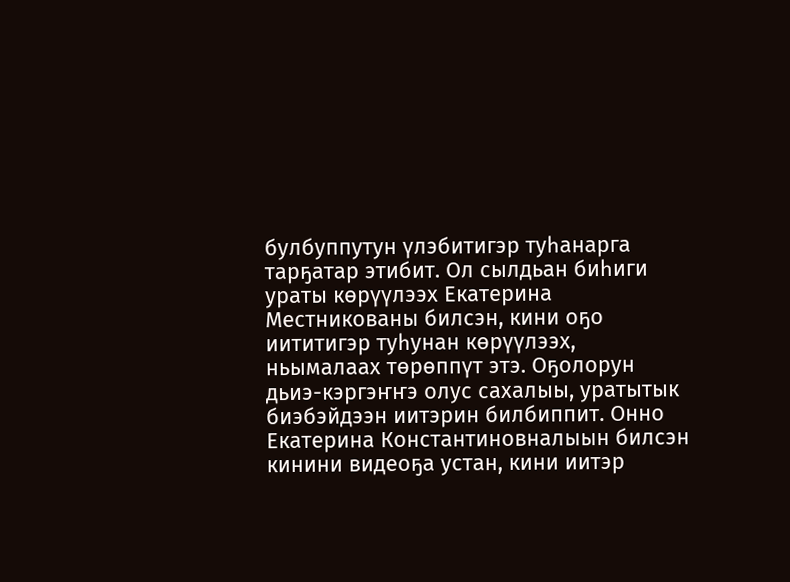булбуппутун үлэбитигэр туһанарга тарҕатар этибит. Ол сылдьан биһиги ураты көрүүлээх Екатерина Местникованы билсэн, кини оҕо иититигэр туһунан көрүүлээх, ньымалаах төрөппүт этэ. Оҕолорун дьиэ-кэргэҥҥэ олус сахалыы, уратытык биэбэйдээн иитэрин билбиппит. Онно Екатерина Константиновналыын билсэн кинини видеоҕа устан, кини иитэр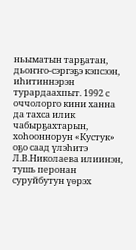ньыматын тарҕатан, дьоҥҥо-сэргэҕэ кэпсээн, иһитиннэрэн турардаахпыт. 1992 с оччолорго кини ханна да тахса илик чабырҕахтарын, хоһооннорун «Кустук» оҕо саад үлэһитэ Л.В.Николаева илиинэн, тушь перонан суруйбутун үөрэх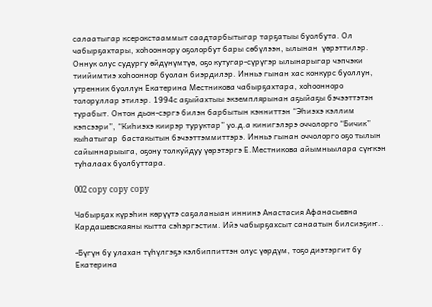салаатыгар ксерокстааммыт саадтарбытыгар тарҕатыы буолбута. Ол чабырҕахтары, хоһооннору оҕолорбут бары сөбүлээн, ылынан  үөрэттилэр. Оннук олус судургу өйдүнүмтүө, оҕо кутугар-сүрүгэр ылынарыгар чэпчэки тиийимтиэ хоһооннор буолан биэрдилэр. Инньэ гынан хас конкурс буоллун, утренник буоллун Екатерина Местникова чабырҕахтара, хоһоонноро толоруллар этилэр. 1994с аҕыйахтыы экземплярынан аҕыйаҕы бэчээттэтэн турабыт. Онтон дьон-сэргэ билэн барбытын кэнниттэн “Эһиэхэ кэллим кэпсээри”, “Киһиэхэ киирэр туруктар” уо.д.а кинигэлэрэ оччолорго “Бичик” кыһатыгар  бастакытын бэчээттэммиттэрэ. Инньэ гынан оччолорго оҕо тылын сайыннарыыга, оҕону толкуйдуу үөрэтэргэ Е.Местникова айымньылара сүҥкэн туһалаах буолбуттара.

002 copy copy copy

Чабырҕах күрэһин көрүүтэ саҕаланыан иннинэ Анастасия Афанасьевна Кардашевскаяны кытта сэһэргэстим. Ийэ чабырҕахсыт санаатын билсиэҕиҥ..

-Бүгүн бу улахан түһүлгэҕэ кэлбиппиттэн олус үөрдүм, тоҕо диэтэргит бу Екатерина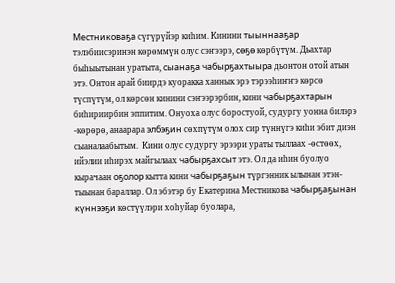Местниковаҕа сүгүрүйэр киһим. Кинини тыыннааҕар тэлэбиисэринэн көрөммүн олус сэҥээрэ, сөҕө көрбүтүм. Дьахтар быһыытынан уратыта, сыанаҕа чабырҕахтыыра дьонтон отой атын этэ. Онтон арай биирдэ куоракка ханнык эрэ тэрээһиҥҥэ көрсө түспүтүм, ол көрсөн кинини сэҥээрэрбин, кини чабырҕахтарын биһириирбин эппитим. Онуоха олус боростуой, судургу уонна билэрэ -көрөрө, анаарара элбэҕин сөхпүтүм олох сир түннүгэ киһи эбит диэн сыаналаабытым.  Кини олус судургу эрээри ураты тыллаах -өстөөх, ийэлии иһирэх майгылаах чабырҕахсыт этэ. Ол да иһин буолуо кырачаан оҕолор кытта кини чабырҕаҕын түргэнник ылынан этэн-тыынан бараллар. Ол эбэтэр бу Екатерина Местникова чабырҕаҕынан күннээҕи көстүүлэри хоһуйар буолара,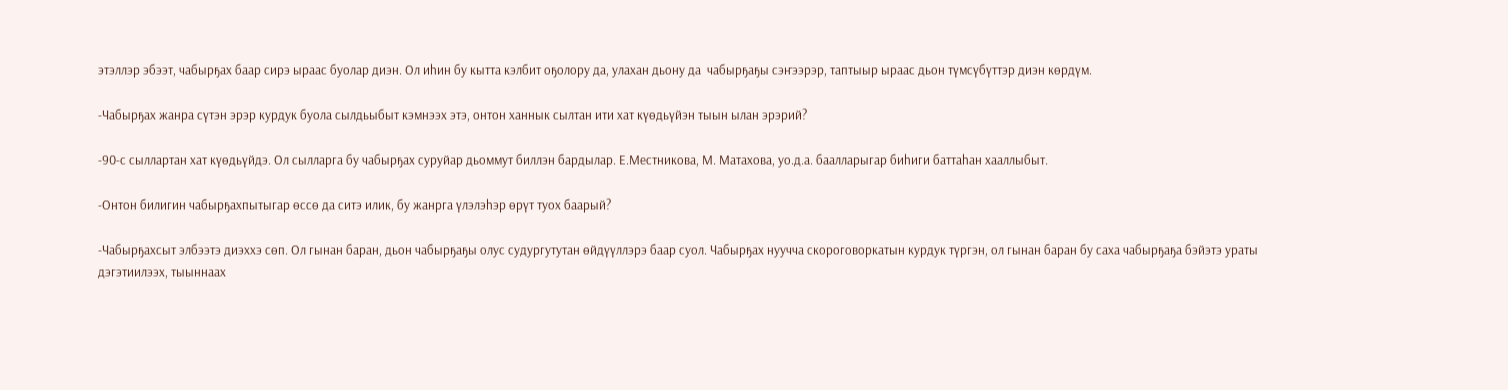этэллэр эбээт, чабырҕах баар сирэ ыраас буолар диэн. Ол иһин бу кытта кэлбит оҕолору да, улахан дьону да  чабырҕаҕы сэҥээрэр, таптыыр ыраас дьон түмсүбүттэр диэн көрдүм.

-Чабырҕах жанра сүтэн эрэр курдук буола сылдьыбыт кэмнээх этэ, онтон ханнык сылтан ити хат күөдьүйэн тыын ылан эрэрий?

-90-с сыллартан хат күөдьүйдэ. Ол сылларга бу чабырҕах суруйар дьоммут биллэн бардылар. Е.Местникова, М. Матахова, уо.д.а. баалларыгар биһиги баттаһан хааллыбыт.

-Онтон билигин чабырҕахпытыгар өссө да ситэ илик, бу жанрга үлэлэһэр өрүт туох баарый?

-Чабырҕахсыт элбээтэ диэххэ сөп. Ол гынан баран, дьон чабырҕаҕы олус судургутутан өйдүүллэрэ баар суол. Чабырҕах нуучча скороговоркатын курдук түргэн, ол гынан баран бу саха чабырҕаҕа бэйэтэ ураты дэгэтиилээх, тыыннаах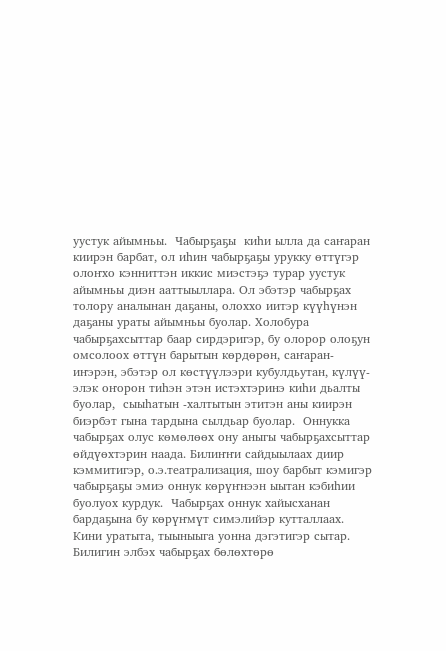уустук айымньы.  Чабырҕаҕы  киһи ылла да саҥаран киирэн барбат, ол иһин чабырҕаҕы урукку өттүгэр олоҥхо кэнниттэн иккис миэстэҕэ турар уустук айымньы диэн ааттыыллара. Ол эбэтэр чабырҕах толору аналынан даҕаны, олоххо иитэр күүһүнэн даҕаны ураты айымньы буолар. Холобура чабырҕахсыттар баар сирдэригэр, бу олорор олоҕун омсолоох өттүн барытын көрдөрөн, саҥаран-иҥэрэн, эбэтэр ол көстүүлээри кубулдьутан, күлүү-элэк оҥорон тиһэн этэн истэхтэринэ киһи дьалты буолар,  сыыһатын -халтытын этитэн аны киирэн биэрбэт гына тардына сылдьар буолар.  Оннукка чабырҕах олус көмөлөөх ону аныгы чабырҕахсыттар өйдүөхтэрин наада. Билиҥҥи сайдыылаах диир кэммитигэр, о.э.театрализация, шоу барбыт кэмигэр чабырҕаҕы эмиэ оннук көрүҥнээн ыытан кэбиһии буолуох курдук.  Чабырҕах оннук хайысханан бардаҕына бу көрүҥмүт симэлийэр кутталлаах. Кини уратыта, тыыныыга уонна дэгэтигэр сытар. Билигин элбэх чабырҕах бөлөхтөрө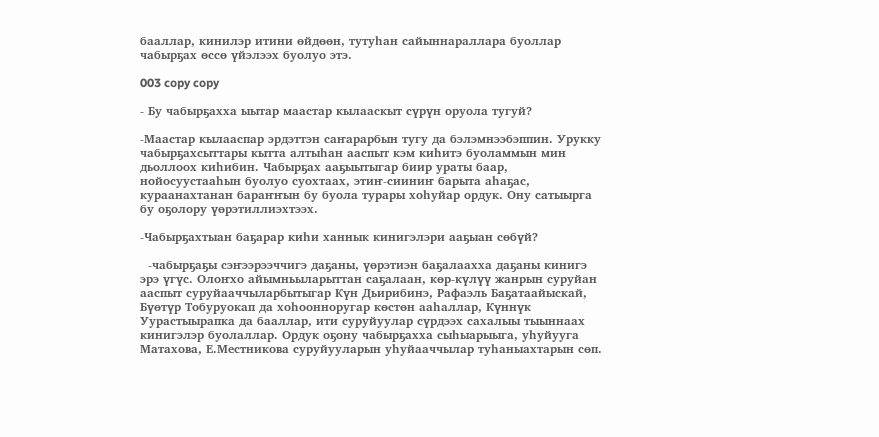бааллар, кинилэр итини өйдөөн, тутуһан сайыннараллара буоллар чабырҕах өссө үйэлээх буолуо этэ.

003 copy copy

- Бу чабырҕахха ыытар маастар кылааскыт сүрүн оруола тугуй?

-Маастар кылааспар эрдэттэн саҥарарбын тугу да бэлэмнээбэппин. Урукку чабырҕахсыттары кытта алтыһан ааспыт кэм киһитэ буоламмын мин дьоллоох киһибин. Чабырҕах ааҕыытыгар биир ураты баар, нойосуустааһын буолуо суохтаах, этиҥ-сииниҥ барыта аһаҕас, кураанахтанан бараҥҥын бу буола турары хоһуйар ордук. Ону сатыырга бу оҕолору үөрэтиллиэхтээх.

-Чабырҕахтыан баҕарар киһи ханнык кинигэлэри ааҕыан сөбүй?

  -чабырҕаҕы сэҥээрээччигэ даҕаны, үөрэтиэн баҕалаахха даҕаны кинигэ эрэ үгүс. Олоҥхо айымньыларыттан саҕалаан, көр-күлүү жанрын суруйан ааспыт суруйааччыларбытыгар Күн Дьирибинэ, Рафаэль Баҕатаайыскай, Бүөтүр Тобуруокап да хоһоонноругар көстөн ааһаллар, Күннүк Уурастыырапка да бааллар, ити суруйуулар сүрдээх сахалыы тыыннаах кинигэлэр буолаллар. Ордук оҕону чабырҕахха сыһыарыыга, уһуйууга Матахова, Е.Местникова суруйууларын уһуйааччылар туһаныахтарын сөп.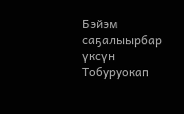Бэйэм саҕалыырбар үксүн Тобуруокап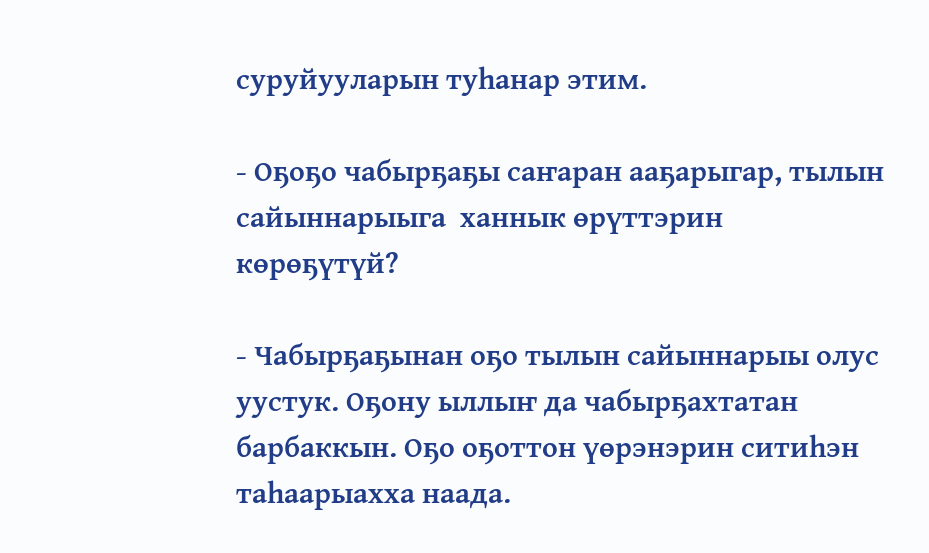суруйууларын туһанар этим.

- Оҕоҕо чабырҕаҕы саҥаран ааҕарыгар, тылын сайыннарыыга  ханнык өрүттэрин көрөҕүтүй?

- Чабырҕаҕынан оҕо тылын сайыннарыы олус уустук. Оҕону ыллыҥ да чабырҕахтатан барбаккын. Оҕо оҕоттон үөрэнэрин ситиһэн таһаарыахха наада.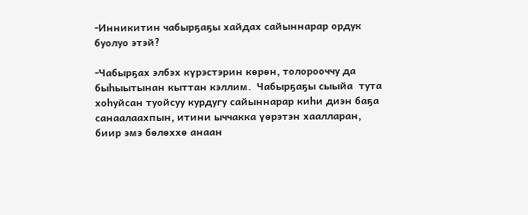-Инникитин чабырҕаҕы хайдах сайыннарар ордук буолуо этэй?

-Чабырҕах элбэх күрэстэрин көрөн, толорооччу да быһыытынан кыттан кэллим.  Чабырҕаҕы сыыйа  тута хоһуйсан туойсуу курдугу сайыннарар киһи диэн баҕа санаалаахпын, итини ыччакка үөрэтэн хаалларан, биир эмэ бөлөххө анаан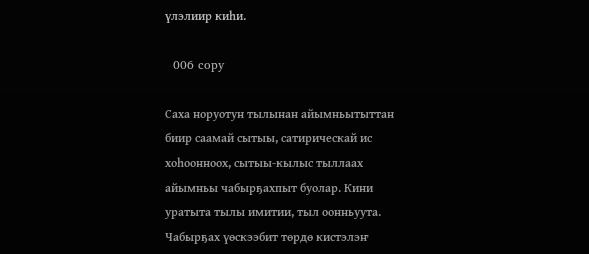үлэлиир киһи.

  006 copy

Саха норуотун тылынан айымньытыттан биир саамай сытыы, сатирическай ис хоһоонноох, сытыы-кылыс тыллаах айымньы чабырҕахпыт буолар. Кини уратыта тылы имитии, тыл оонньуута. Чабырҕах үөскээбит төрдө кистэлэҥ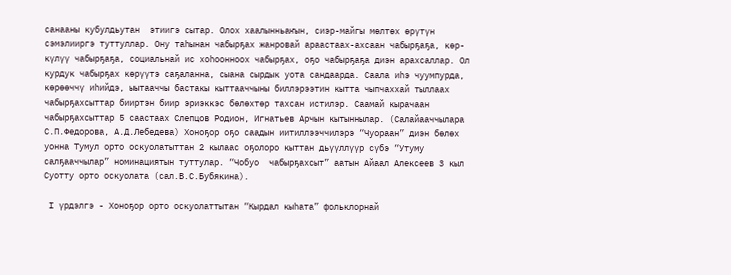санааны кубулдьутан  этиигэ сытар. Олох хаалынньаҥын, сиэр-майгы мөлтөх өрүтүн сэмэлииргэ туттуллар. Ону таһынан чабырҕах жанровай араастаах-ахсаан чабырҕаҕа, көр-күлүү чабырҕаҕа, социальнай ис хоһоонноох чабырҕах, оҕо чабырҕаҕа диэн арахсаллар. Ол курдук чабырҕах көрүүтэ саҕаланна, сыана сырдык уота сандаарда. Саала иһэ чуумпурда, көрөөччү иһийдэ, ыытааччы бастакы кыттааччыны биллэрээтин кытта чыпчаххай тыллаах чабырҕахсыттар бииртэн биир эриэккэс бөлөхтөр тахсан истилэр. Саамай кырачаан чабырҕахсыттар 5 саастаах Слепцов Родион, Игнатьев Арчын кытыннылар. (Салайааччылара С.П.Федорова, А.Д.Лебедева) Хоноҕор оҕо саадын иитиллээччилэрэ “Чуораан” диэн бөлөх уонна Тумул орто оскуолатыттан 2 кылаас оҕолоро кыттан дьүүллүүр сүбэ “Утуму салҕааччылар” номинациятын туттулар. “Чобуо  чабырҕахсыт” аатын Айаал Алексеев 3 кыл Суотту орто оскуолата (сал.В.С.Бубякина).

 I үрдэлгэ - Хоноҕор орто оскуолаттытан “Кырдал кыһата” фольклорнай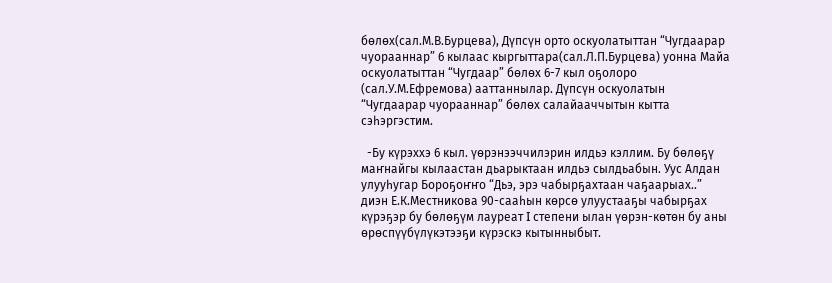бөлөх(сал.М.В.Бурцева), Дүпсүн орто оскуолатыттан “Чугдаарар чуорааннар” 6 кылаас кыргыттара(сал.Л.П.Бурцева) уонна Майа оскуолатыттан “Чугдаар” бөлөх 6-7 кыл оҕолоро (сал.У.М.Ефремова) ааттаннылар. Дүпсүн оскуолатын “Чугдаарар чуорааннар” бөлөх салайааччытын кытта сэһэргэстим.

  -Бу күрэххэ 6 кыл. үөрэнээччилэрин илдьэ кэллим. Бу бөлөҕү маҥнайгы кылаастан дьарыктаан илдьэ сылдьабын. Уус Алдан улууһугар Бороҕоҥҥо “Дьэ, эрэ чабырҕахтаан чаҕаарыах..” диэн Е.К.Местникова 90-сааһын көрсө улуустааҕы чабырҕах күрэҕэр бу бөлөҕүм лауреат I степени ылан үөрэн-көтөн бу аны өрөспүүбүлүкэтээҕи күрэскэ кытынныбыт.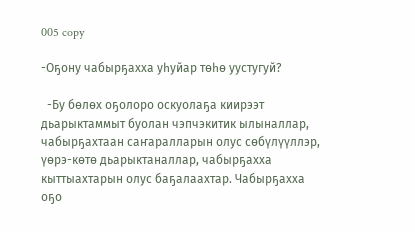005 copy

-Оҕону чабырҕахха уһуйар төһө уустугуй?

  -Бу бөлөх оҕолоро оскуолаҕа киирээт дьарыктаммыт буолан чэпчэкитик ылыналлар, чабырҕахтаан саҥаралларын олус сөбүлүүллэр, үөрэ-көтө дьарыктаналлар, чабырҕахха кыттыахтарын олус баҕалаахтар. Чабырҕахха оҕо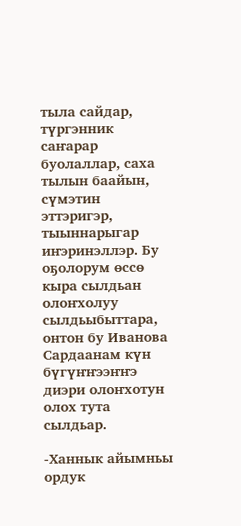тыла сайдар, түргэнник саҥарар буолаллар, саха тылын баайын, сүмэтин эттэригэр, тыыннарыгар иҥэринэллэр. Бу оҕолорум өссө кыра сылдьан олоҥхолуу сылдьыбыттара, онтон бу Иванова Сардаанам күн бүгүҥҥээҥҥэ диэри олоҥхотун олох тута сылдьар.

-Ханнык айымньы ордук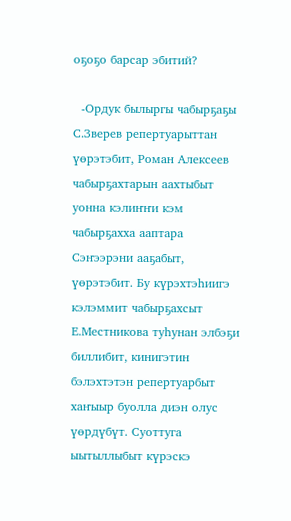оҕоҕо барсар эбитий?

  -Ордук былыргы чабырҕаҕы С.Зверев репертуарыттан үөрэтэбит, Роман Алексеев чабырҕахтарын аахтыбыт уонна кэлиҥҥи кэм чабырҕахха ааптара Сэҥээрэни ааҕабыт, үөрэтэбит. Бу күрэхтэһиигэ кэлэммит чабырҕахсыт Е.Местникова туһунан элбэҕи биллибит, кинигэтин бэлэхтэтэн репертуарбыт хаҥыыр буолла диэн олус үөрдүбүт. Суоттуга ыытыллыбыт күрэскэ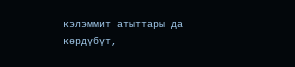кэлэммит атыттары да көрдүбүт,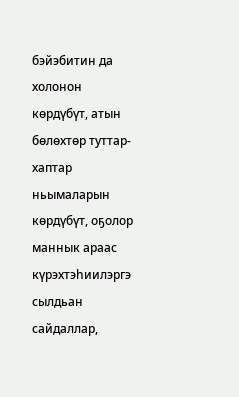бэйэбитин да холонон көрдүбүт, атын бөлөхтөр туттар-хаптар ньымаларын көрдүбүт, оҕолор маннык араас күрэхтэһиилэргэ сылдьан сайдаллар,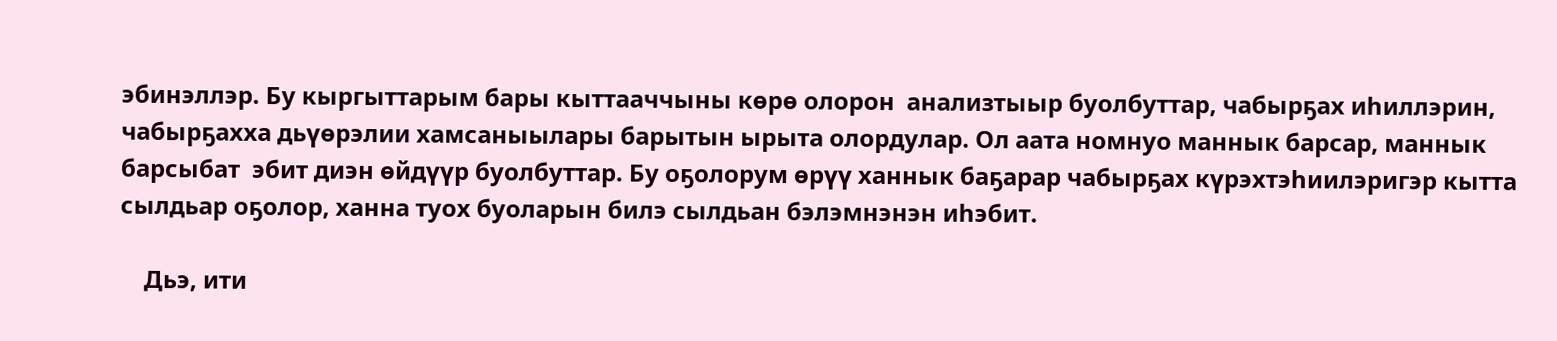эбинэллэр. Бу кыргыттарым бары кыттааччыны көрө олорон  анализтыыр буолбуттар, чабырҕах иһиллэрин, чабырҕахха дьүөрэлии хамсаныылары барытын ырыта олордулар. Ол аата номнуо маннык барсар, маннык барсыбат  эбит диэн өйдүүр буолбуттар. Бу оҕолорум өрүү ханнык баҕарар чабырҕах күрэхтэһиилэригэр кытта сылдьар оҕолор, ханна туох буоларын билэ сылдьан бэлэмнэнэн иһэбит.

    Дьэ, ити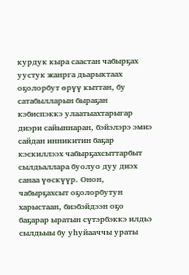курдук кыра саастан чабырҕах уустук жанрга дьарыктаах оҕолорбут өрүү кыттан, бу сатабылларын быраҕан кэбиспэккэ улаатыахтарыгар диэри сайыннаран, бэйэлэрэ эмиэ сайдан инникитин баҕар кэскиллээх чабырҕахсыттарбыт сылдьаллара буолуо дуу диэх санаа үөскүүр. Онон, чабырҕахсыт оҕолорбутун харыстаан, биэбэйдээн оҕо баҕарар ыратын сүтэрбэккэ илдьэ сылдьыы бу уһуйааччы ураты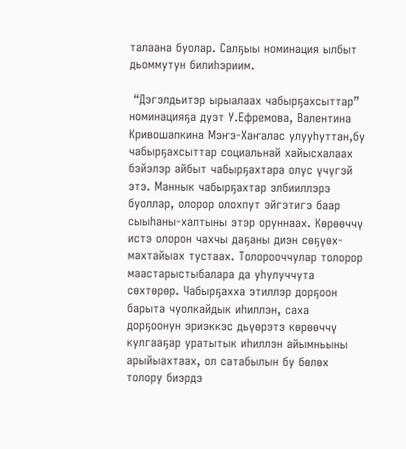талаана буолар. Салҕыы номинация ылбыт дьоммутун билиһэриим.

 “Дэгэлдьитэр ырыалаах чабырҕахсыттар” номинацияҕа дуэт У.Ефремова, Валентина Кривошапкина Мэҥэ-Хаҥалас улууһуттан,бу чабырҕахсыттар социальнай хайысхалаах бэйэлэр айбыт чабырҕахтара олус үчүгэй этэ. Маннык чабырҕахтар элбииллэрэ буоллар, олорор олохпут эйгэтигэ баар сыыһаны-халтыны этэр оруннаах. Көрөөччү истэ олорон чахчы даҕаны диэн сөҕүөх-махтайыах тустаах. Толорооччулар толорор маастарыстыбалара да уһулуччута сөхтөрөр. Чабырҕахха этиллэр дорҕоон барыта чуолкайдык иһиллэн, саха дорҕоонун эриэккэс дьүөрэтэ көрөөччү кулгааҕар уратытык иһиллэн айымньыны арыйыахтаах, ол сатабылын бу бөлөх толору биэрдэ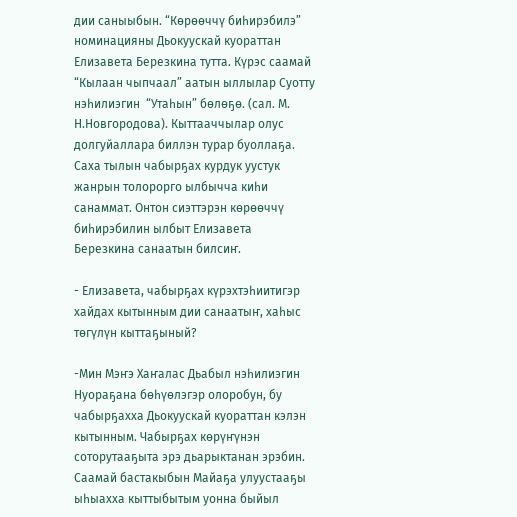дии саныыбын. “Көрөөччү биһирэбилэ” номинацияны Дьокуускай куораттан Елизавета Березкина тутта. Күрэс саамай “Кылаан чыпчаал” аатын ыллылар Суотту нэһилиэгин  “Утаһын” бөлөҕө. (сал. М. Н.Новгородова). Кыттааччылар олус долгуйаллара биллэн турар буоллаҕа. Саха тылын чабырҕах курдук уустук жанрын толорорго ылбычча киһи санаммат. Онтон сиэттэрэн көрөөччү биһирэбилин ылбыт Елизавета Березкина санаатын билсиҥ.

- Елизавета, чабырҕах күрэхтэһиитигэр хайдах кытынным дии санаатыҥ, хаһыс төгүлүн кыттаҕыный?

-Мин Мэҥэ Хаҥалас Дьабыл нэһилиэгин Нуораҕана бөһүөлэгэр олоробун, бу чабырҕахха Дьокуускай куораттан кэлэн кытынным. Чабырҕах көрүҥүнэн соторутааҕыта эрэ дьарыктанан эрэбин. Саамай бастакыбын Майаҕа улуустааҕы ыһыахха кыттыбытым уонна быйыл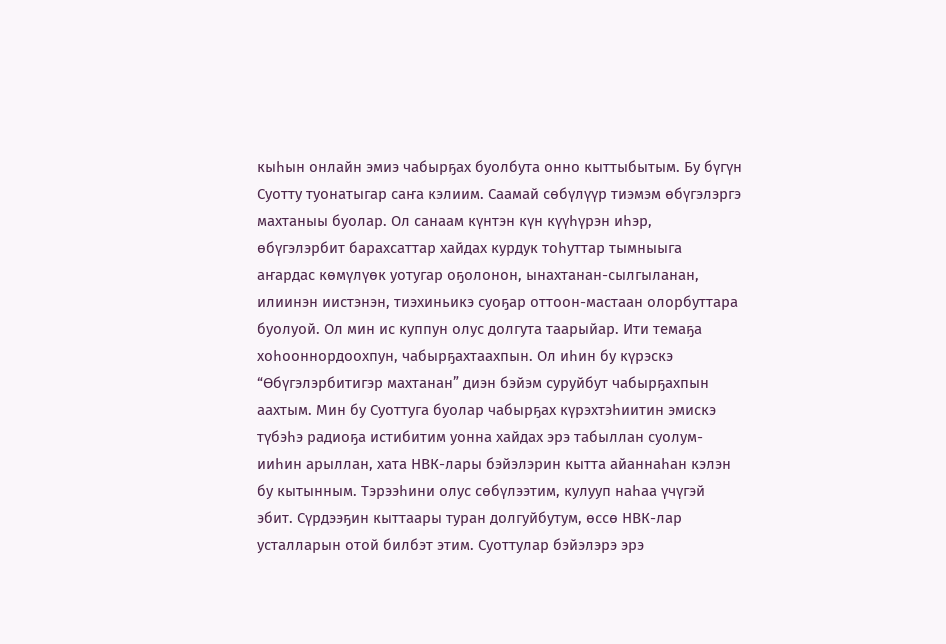кыһын онлайн эмиэ чабырҕах буолбута онно кыттыбытым. Бу бүгүн Суотту туонатыгар саҥа кэлиим. Саамай сөбүлүүр тиэмэм өбүгэлэргэ махтаныы буолар. Ол санаам күнтэн күн күүһүрэн иһэр, өбүгэлэрбит барахсаттар хайдах курдук тоһуттар тымныыга аҥардас көмүлүөк уотугар оҕолонон, ынахтанан-сылгыланан, илиинэн иистэнэн, тиэхиньикэ суоҕар оттоон-мастаан олорбуттара буолуой. Ол мин ис куппун олус долгута таарыйар. Ити темаҕа хоһооннордоохпун, чабырҕахтаахпын. Ол иһин бу күрэскэ “Өбүгэлэрбитигэр махтанан” диэн бэйэм суруйбут чабырҕахпын аахтым. Мин бу Суоттуга буолар чабырҕах күрэхтэһиитин эмискэ түбэһэ радиоҕа истибитим уонна хайдах эрэ табыллан суолум-ииһин арыллан, хата НВК-лары бэйэлэрин кытта айаннаһан кэлэн бу кытынным. Тэрээһини олус сөбүлээтим, кулууп наһаа үчүгэй эбит. Сүрдээҕин кыттаары туран долгуйбутум, өссө НВК-лар усталларын отой билбэт этим. Суоттулар бэйэлэрэ эрэ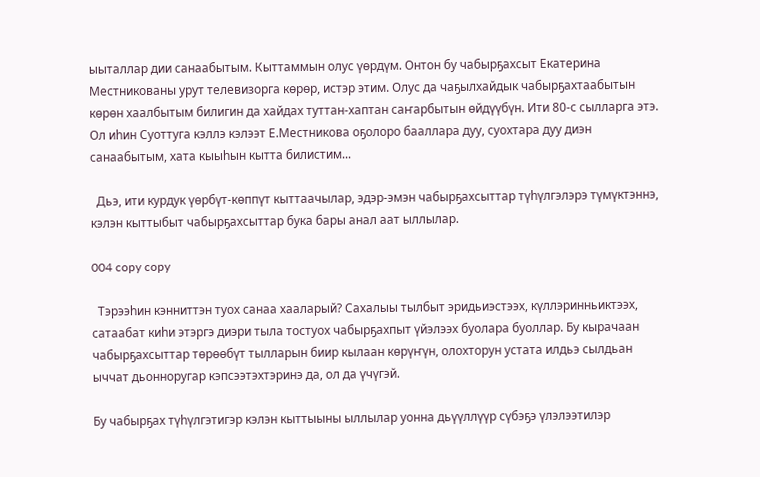ыыталлар дии санаабытым. Кыттаммын олус үөрдүм. Онтон бу чабырҕахсыт Екатерина Местникованы урут телевизорга көрөр, истэр этим. Олус да чаҕылхайдык чабырҕахтаабытын көрөн хаалбытым билигин да хайдах туттан-хаптан саҥарбытын өйдүүбүн. Ити 80-с сылларга этэ. Ол иһин Суоттуга кэллэ кэлээт Е.Местникова оҕолоро бааллара дуу, суохтара дуу диэн санаабытым, хата кыыһын кытта билистим...

  Дьэ, ити курдук үөрбүт-көппүт кыттаачылар, эдэр-эмэн чабырҕахсыттар түһүлгэлэрэ түмүктэннэ, кэлэн кыттыбыт чабырҕахсыттар бука бары анал аат ыллылар.

004 copy copy

  Тэрээһин кэнниттэн туох санаа хааларый? Сахалыы тылбыт эридьиэстээх, күллэринньиктээх, сатаабат киһи этэргэ диэри тыла тостуох чабырҕахпыт үйэлээх буолара буоллар. Бу кырачаан чабырҕахсыттар төрөөбүт тылларын биир кылаан көрүҥүн, олохторун устата илдьэ сылдьан ыччат дьонноругар кэпсээтэхтэринэ да, ол да үчүгэй.

Бу чабырҕах түһүлгэтигэр кэлэн кыттыыны ыллылар уонна дьүүллүүр сүбэҕэ үлэлээтилэр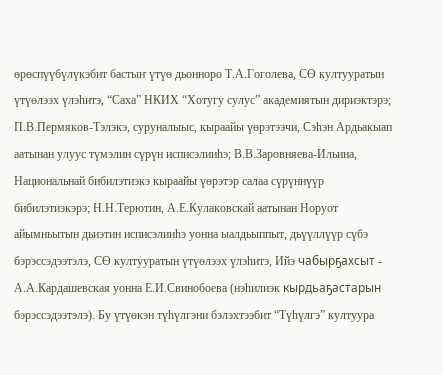өрөспүүбүлүкэбит бастыҥ үтүө дьонноро Т.А.Гоголева, СӨ култууратын үтүөлээх үлэһитэ, “Саха” НКИХ “Хотугу сулус” академиятын дириэктэрэ; П.В.Пермяков-Тэлэкэ, суруналыыс, кыраайы үөрэтээчи, Сэһэн Ардьакыап аатынан улуус түмэлин сүрүн исписэлииһэ; В.В.Заровняева-Ильина, Национальнай бибилэтиэкэ кыраайы үөрэтэр салаа сүрүннүүр бибилэтиэкэрэ; Н.Н.Терютин, А.Е.Кулаковскай аатынан Норуот айымньытын дьиэтин исписэлииһэ уонна ыалдьыппыт, дьүүллүүр сүбэ бэрэссэдээтэлэ, СӨ култууратын үтүөлээх үлэһитэ, Ийэ чабырҕахсыт - А.А.Кардашевская уонна Е.И.Свинобоева (нэһилиэк кырдьаҕастарын бэрэссэдээтэлэ). Бу үтүөкэн түһүлгэни бэлэхтээбит “Түһүлгэ” култуура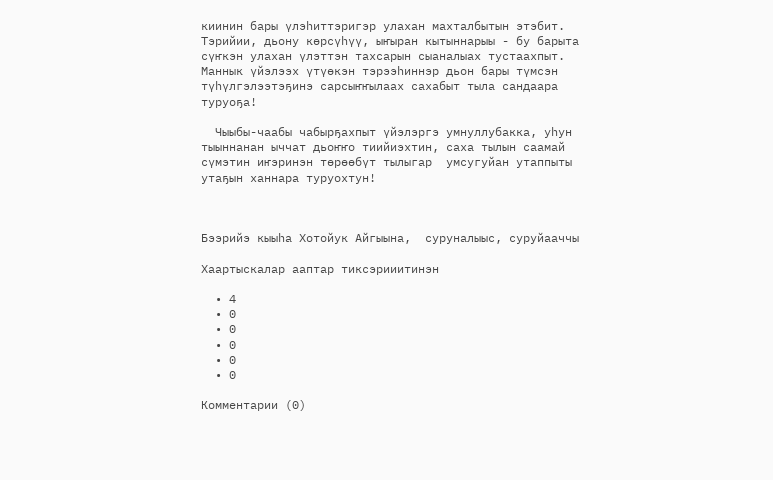киинин бары үлэһиттэригэр улахан махталбытын этэбит. Тэрийии, дьону көрсүһүү, ыҥыран кытыннарыы - бу барыта сүҥкэн улахан үлэттэн тахсарын сыаналыах тустаахпыт. Маннык үйэлээх үтүөкэн тэрээһиннэр дьон бары түмсэн түһүлгэлээтэҕинэ сарсыҥҥылаах сахабыт тыла сандаара туруоҕа!

  Чыыбы-чаабы чабырҕахпыт үйэлэргэ умнуллубакка, уһун тыыннанан ыччат дьоҥҥо тиийиэхтин, саха тылын саамай сүмэтин иҥэринэн төрөөбүт тылыгар  умсугуйан утаппыты  утаҕын ханнара туруохтун!



Бээрийэ кыыһа Хотойук Айгыына,  суруналыыс, суруйааччы

Хаартыскалар ааптар тиксэрииитинэн

  • 4
  • 0
  • 0
  • 0
  • 0
  • 0

Комментарии (0)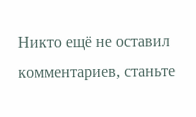Никто ещё не оставил комментариев, станьте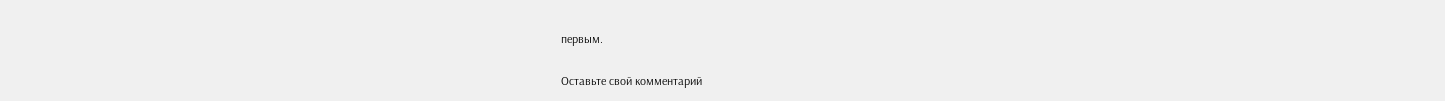первым.

Оставьте свой комментарий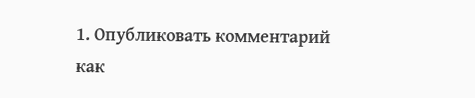1. Опубликовать комментарий как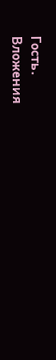Гость.
Вложения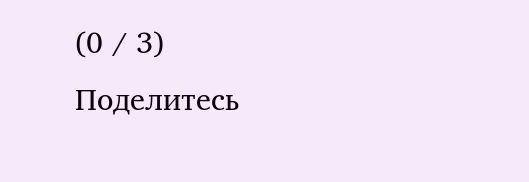(0 / 3)
Поделитесь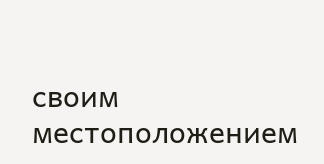своим местоположением